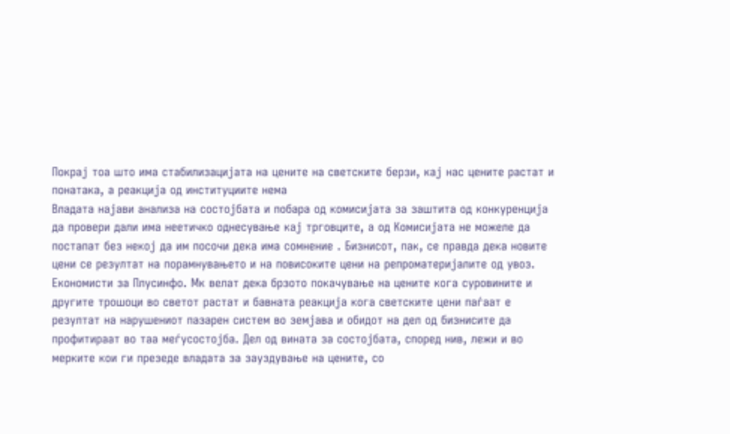Покрај тоа што има стабилизацијата на цените на светските берзи, кај нас цените растат и понатака, а реакција од институциите нема
Владата најави анализа на состојбата и побара од комисијата за заштита од конкуренција да провери дали има неетичко однесување кај трговците, а од Комисијата не можеле да постапат без некој да им посочи дека има сомнение . Бизнисот, пак, се правда дека новите цени се резултат на порамнувањето и на повисоките цени на репроматеријалите од увоз.
Економисти за Плусинфо. Мк велат дека брзото покачување на цените кога суровините и другите трошоци во светот растат и бавната реакција кога светските цени паѓаат е резултат на нарушениот пазарен систем во земјава и обидот на дел од бизнисите да профитираат во таа меѓусостојба. Дел од вината за состојбата, според нив, лежи и во мерките кои ги презеде владата за зауздување на цените, со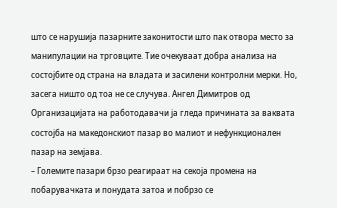што се нарушија пазарните законитости што пак отвора место за манипулации на трговците. Тие очекуваат добра анализа на состојбите од страна на владата и засилени контролни мерки. Но, засега ништо од тоа не се случува. Ангел Димитров од Организацијата на работодавачи ја гледа причината за ваквата состојба на македонскиот пазар во малиот и нефункционален пазар на земјава.
– Големите пазари брзо реагираат на секоја промена на побарувачката и понудата затоа и побрзо се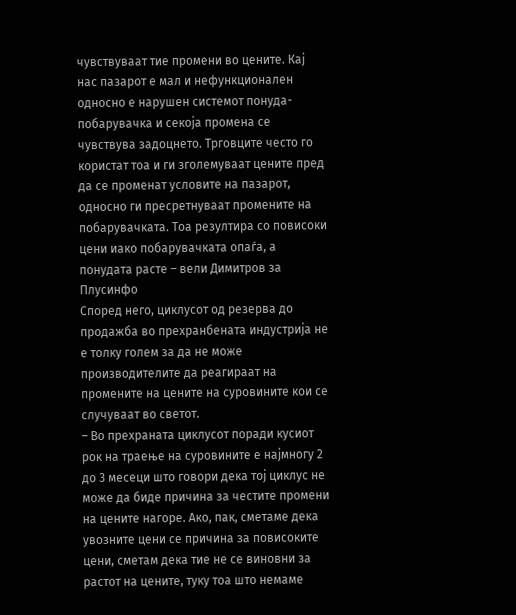чувствуваат тие промени во цените. Кај нас пазарот е мал и нефункционален односно е нарушен системот понуда-побарувачка и секоја промена се чувствува задоцнето. Трговците често го користат тоа и ги зголемуваат цените пред да се променат условите на пазарот, односно ги пресретнуваат промените на побарувачката. Тоа резултира со повисоки цени иако побарувачката опаѓа, а понудата расте – вели Димитров за Плусинфо
Според него, циклусот од резерва до продажба во прехранбената индустрија не е толку голем за да не може производителите да реагираат на промените на цените на суровините кои се случуваат во светот.
– Во прехраната циклусот поради кусиот рок на траење на суровините е најмногу 2 до 3 месеци што говори дека тој циклус не може да биде причина за честите промени на цените нагоре. Ако, пак, сметаме дека увозните цени се причина за повисоките цени, сметам дека тие не се виновни за растот на цените, туку тоа што немаме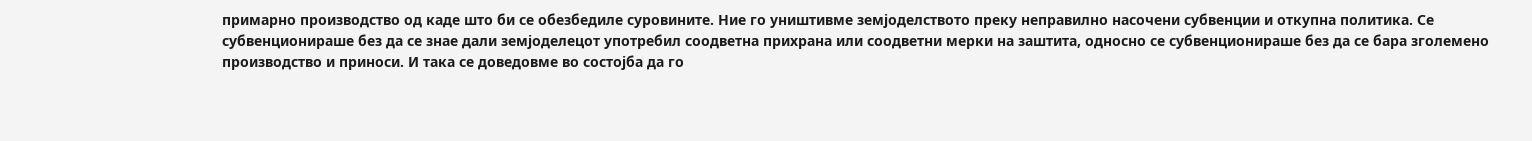примарно производство од каде што би се обезбедиле суровините. Ние го уништивме земјоделството преку неправилно насочени субвенции и откупна политика. Се субвенционираше без да се знае дали земјоделецот употребил соодветна прихрана или соодветни мерки на заштита, односно се субвенционираше без да се бара зголемено производство и приноси. И така се доведовме во состојба да го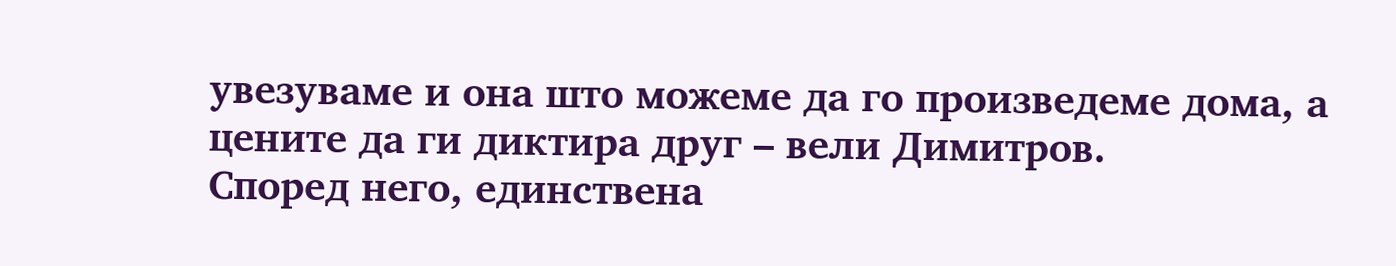увезуваме и она што можеме да го произведеме дома, а цените да ги диктира друг – вели Димитров.
Според него, единствена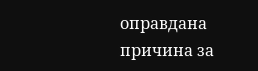оправдана причина за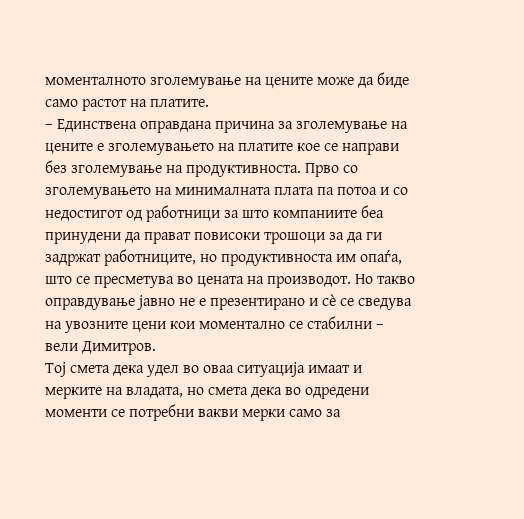моменталното зголемување на цените може да биде само растот на платите.
– Единствена оправдана причина за зголемување на цените е зголемувањето на платите кое се направи без зголемување на продуктивноста. Прво со зголемувањето на минималната плата па потоа и со недостигот од работници за што компаниите беа принудени да прават повисоки трошоци за да ги задржат работниците, но продуктивноста им опаѓа, што се пресметува во цената на производот. Но такво оправдување јавно не е презентирано и сè се сведува на увозните цени кои моментално се стабилни – вели Димитров.
Тој смета дека удел во оваа ситуација имаат и мерките на владата, но смета дека во одредени моменти се потребни вакви мерки само за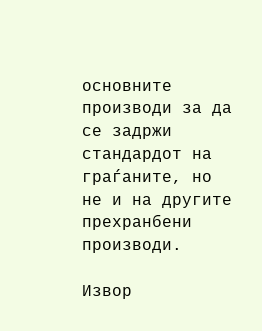основните производи за да се задржи стандардот на граѓаните, но не и на другите прехранбени производи.

Извор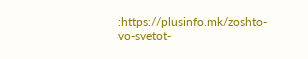:https://plusinfo.mk/zoshto-vo-svetot-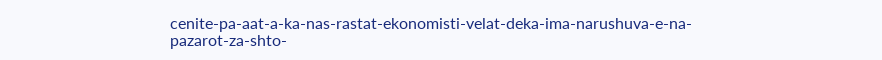cenite-pa-aat-a-ka-nas-rastat-ekonomisti-velat-deka-ima-narushuva-e-na-pazarot-za-shto-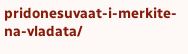pridonesuvaat-i-merkite-na-vladata/